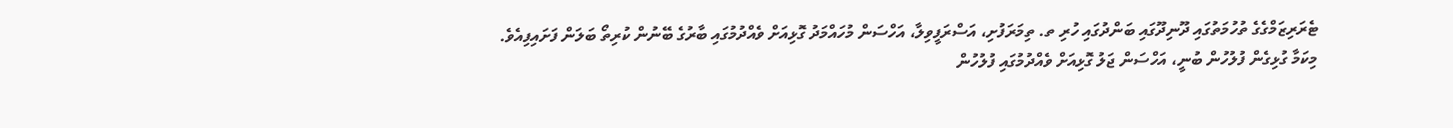ޓެރަރިޒަމްގެގެ ތުހުމަތުގައި ދޫނިދޫގައި ބަންދުގައި ހުރި ތ. ތިމަރަފުށި، އަސްރަފީވިލާ، އަހްސަން މުހައްމަދު ގޮޅިއަށް ވެއްދުމުގައި ބާރުގެ ބޭނުން ކުރިތޯ ބަލަން ފަށައިފިއެވެ.
މިކަމާ ގުޅިގެން ފުލުހުން ބުނީ، އަހްސަން ޖަލު ގޮޅިއަށް ވެއްދުމުގައި ފުލުހުން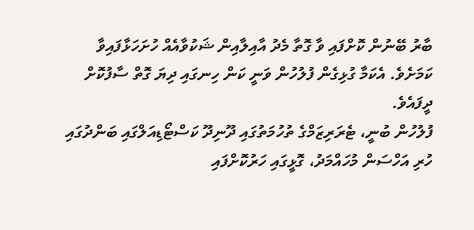ބާރު ބޭނުން ކޮށްފައި ވާ ގޮތާ މެދު އާއިލާއިން ޝަކުވާއެއް ހުށަހަޅާފައިވާ ކަމަށެވެ. އެކަމާ ގުޅިގެން ފުލުހުން ވަނީ ކަން ހިނގައި ދިޔަ ގޮތް ސާފުކޮށް ދީފައެވެ.
ފުލުހުން ބުނީ، ޓެރަރިޒަމްގެ ތުހުމަތުގައި ދޫނިދޫ ކަސްޓޯޑިއަލްގައި ބަންދުގައި ހުރި އަހްސަން މުހައްމަދު، ގޮޅީގައި ހަރުކޮށްފައި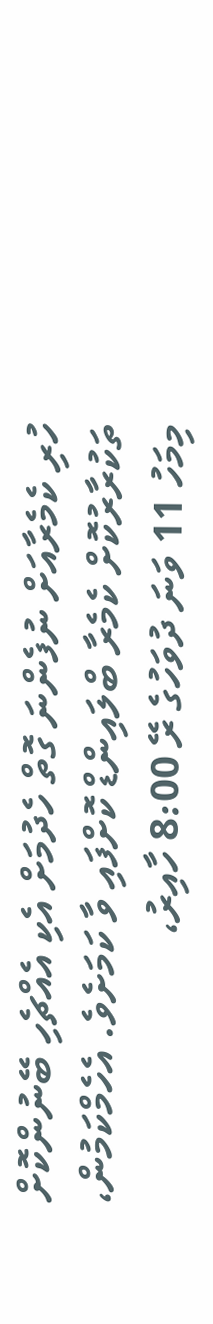ހުރި ކެމެރާއަށް ނުފެންނަ ގޮތް ހެދުމަށް އެކި އެއްޗެހި ބޭނުންކޮށް ތަކުރާރުކޮށް ކެމެރާ ބްލައިންޑް ކޮށްފައި ވާ ކަމަށެވެ. އެހެމްކަމުން، މިމަހު 11 ވަނަ ދުވަހުގެ ރޭ 8:00 ހާއިރު،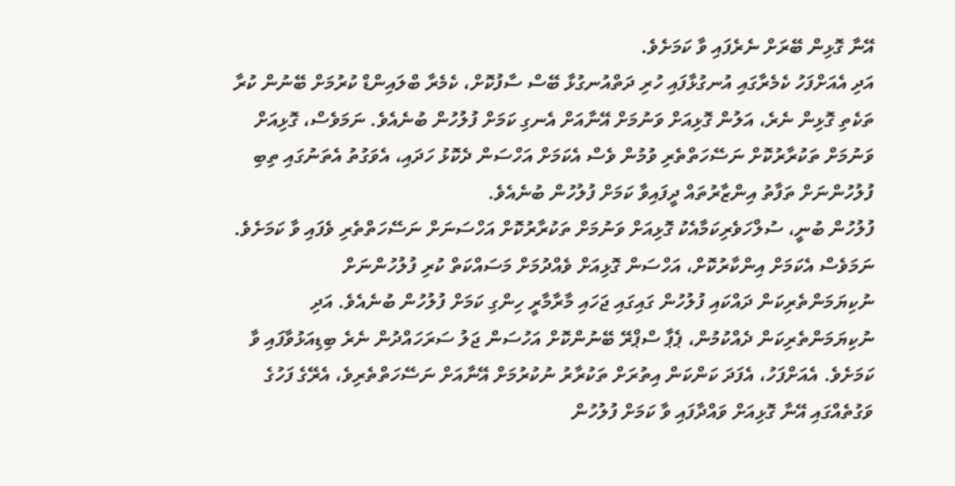އޭނާ ގޮޅިން ބޭރަށް ނެރެފައި ވާ ކަމަށެވެ.
އަދި އެއަށްފަހު ކެމެރާގައި އުނގުޅާފައި ހުރި ދަތްއުނގުޅާ ބޭސް ސާފުކޮށް، ކެމެރާ ބްލައިންޑް ކުރުމަށް ބޭނުން ކުރާ ތަކެތި ގޮޅިން ނެރެ، އަލުން ގޮޅިއަށް ވަނުމަށް އޭނާއަށް އެނގި ކަމަށް ފުލުހުން ބުނެއެވެ. ނަމަވެސް، ގޮޅިއަށް ވަނުމަށް ތަކުރާރުކޮށް ނަސޭހަތްތެރި ވުމުން ވެސް އެކަމަށް އަހްސަން ދެކޮޅު ހަދައި، އެވަގުތު އެތަނުގައި ތިބި ފުލުހުންނަށް ތަފާތު އިންޒާރުތައް ދީފައިވާ ކަމަށް ފުލުހުން ބުނެއެވެ.
ފުލުހުން ބުނީ، ސުލްހަވެރިކަމާއެކު ގޮޅިއަށް ވަނުމަށް ތަކުރާރުކޮށް އަހްސަނަށް ނަސޭހަތްތެރި ވެފައި ވާ ކަމަށެވެ. ނަމަވެސް އެކަމަށް އިންކާރުކޮށް، އަހްސަން ގޮޅިއަށް ވެއްދުމަށް މަސައްކަތް ކުރި ފުލުހުންނަށް ނުކިޔަމަންތެރިކަން ދައްކައި ފުލުހުން ގައިގައި ޖަހައި މާރާމާރީ ހިންގި ކަމަށް ފުލުހުން ބުނެއެވެ. އަދި ނުކިޔަމަންތެރިކަން ދެއްކުމުން، ޕެޕާ ސްޕްރޭ ބޭނުންކޮށް އަހުސަން ޖަލު ސަރަހައްދުން ނެރެ ބިޑިއަޅުވާފައި ވާ ކަމަށެވެ. އެއަށްފަހު، އެފަދަ ކަންކަން އިތުރަށް ތަކުރާރު ނުކުރުމަށް އޭނާއަށް ނަސޭހަތްތެރިވެ، އެރޭގެ ފަހުގެ ވަގުތެއްގައި އޭނާ ގޮޅިއަށް ވައްދާފައި ވާ ކަމަށް ފުލުހުން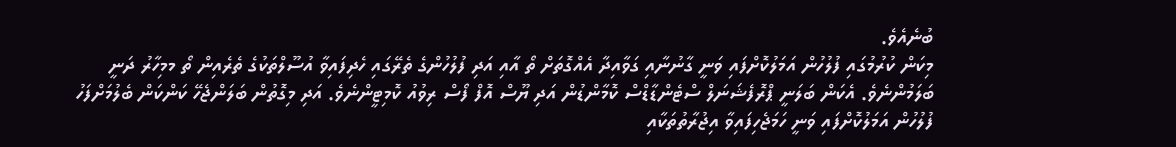ބުނެއެވެ.
މިކަން ކުރުމުގައި ފުލުހުން އަމަލުކޮށްފައި ވަނީ ގާނުނާއި ގަވާއިދާ އެއްގޮތަށް ތޯ އާއި އަދި ފުލުހުންގެ ތެރޭގައި ހެދިފައިވާ އުސޫލްތަކުގެ ތެރެއިން ތޯ މމިހާރު ދަނީ ބަލަމުންނެވެ. އެކަން ބަލަނީ ޕްރޮފެޝަނަލް ސްޓެންޑާޑްސް ކޮމާންޑުން އަދި ޔޫސް އޮފް ފޯސް ރިވުއު ކޮމިޓީންނެވެ. އަދި މިގޮތުން ބަލަންޖެހޭ ކަންކަން ބެލުމަށްފަހު ފުލުހުން އަމަލުކޮށްފައި ވަނީ ހަމަޖެހިފައިވާ އިޖުރާތުތަކާއި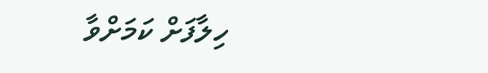ހިލާފަށް ކަމަށްވާ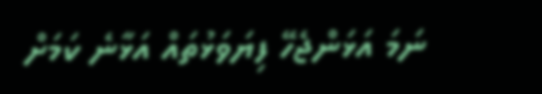ނަމަ އަޅަންޖެހޭ ފިޔަވަޅުތައް އަޅާނެ ކަމަށް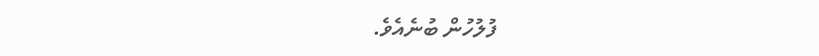ފުލުހުން ބުނެއެވެ.